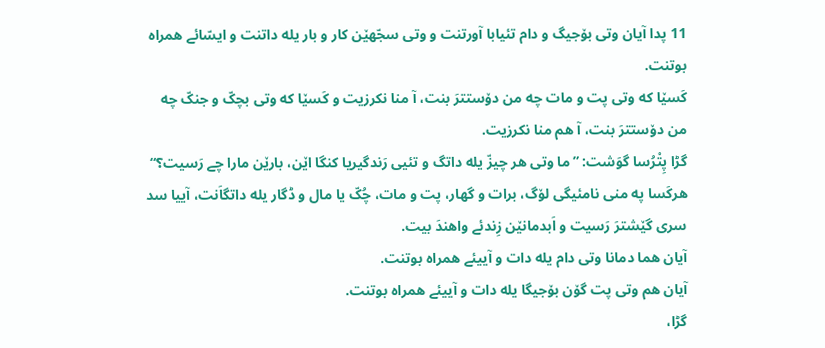11 پدا آیان وتی بۆجیگ و دام تئیابا آورتنت و وتی سجّهێن کار و بار یله داتنت و ایسّائے همراه بوتنت.
کَسێا که وتی پت و مات چه من دۆستترَ بنت، آ منا نکرزیت و کَسێا که وتی بچکّ و جنکّ چه من دۆستترَ بنت، آ هم منا نکرزیت.
گڑا پِتْرُسا گوَشت: ”ما وتی هر چیزّ یله داتگ و تئیی رَندگیریا کنگا اێن، بارێن مارا چے رَسیت؟“
هرکَسا په منی نامئیگی لۆگ، برات و گهار، پت و مات، چُکّ یا مال و ڈگار یله داتگاَنت، آییا سد سری گێشترَ رَسیت و اَبدمانێن زِندئے واهندَ بیت.
آیان هما دمانا وتی دام یله دات و آییئے همراه بوتنت.
آیان هم وتی پت گۆن بۆجیگا یله دات و آییئے همراه بوتنت.
گڑا،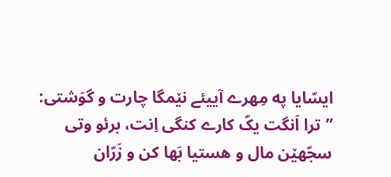ایسّایا په مِهرے آییئے نێمگا چارت و گوَشتی: ”ترا اَنگت یکّ کارے کنگی اِنت، برئو وتی سجّهێن مال و هستیا بَها کن و زَرّان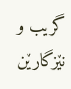گریب و نێزگارێن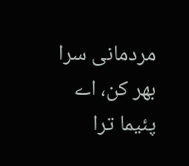مردمانی سرا بهر کن، اے پئیما ترا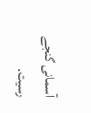آسمانی گنجے رسیت.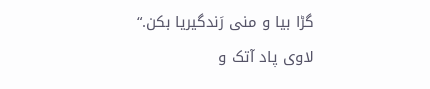گڑا بیا و منی رَندگیریا بکن.“
لاوی پاد آتک و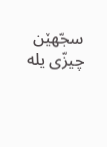سجّهێن چیزّی یله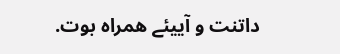داتنت و آییئے همراه بوت.